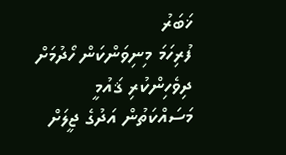ޚަބަރު
ފުރިހަމަ މިނިވަންކަން ހޯދުމަށް ދިވެހިންކުރި ޤައުމީ މަސައްކަތުން އަދުގެ ޖީލަށް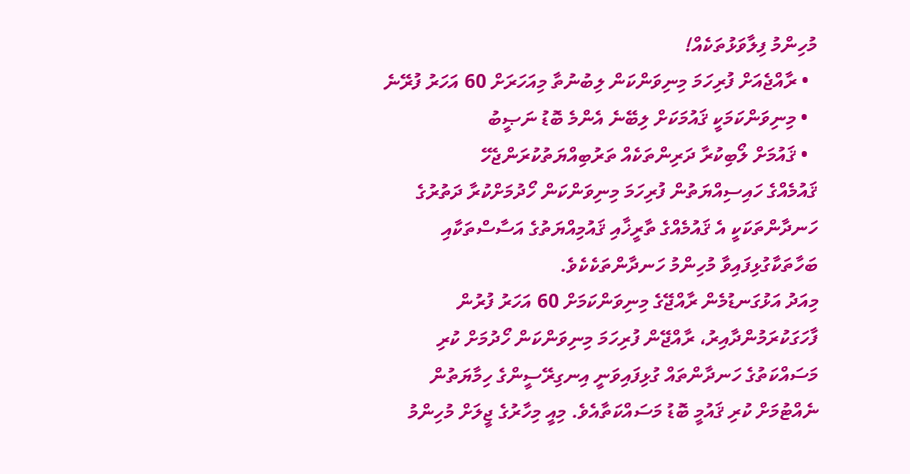މުހިންމު ފިލާވަޅުތަކެއް!
  • ރާއްޖެއަށް ފުރިހަމަ މިނިވަންކަން ލިބުނުތާ މިއަހަރަށް 60 އަހަރު ފުރޭނެ
  • މިނިވަންކަމަކީ ޤައުމަކަށް ލިބޭނެ އެންމެ ބޮޑު ނަޞީބު
  • ޤައުމަށް ލޯބިކުރާ ދަރިންތަކެއް ތަރުބިއްޔަތުކުރަންޖެހޭ
ޤައުމެއްގެ ހައިސިއްޔަތުން ފުރިހަމަ މިނިވަންކަން ހޯދުމަށްކުރާ ދަތުރުގެ ހަނދާންތަކަކީ އެ ޤައުމެއްގެ ތާރީޚާއި ޤައުމިއްޔަތުގެ އަސާސްތަކާއި ބަހާތަކާގުޅިފައިވާ މުހިންމު ހަނދާންތަކެކެވެ.
މިއަދު އަޅުގަނޑުމެން ރާއްޖޭގެ މިނިވަންކަމަށް 60 އަހަރު ފުރުން ފާހަގަކުރަމުންދާއިރު، ރާއްޖޭން ފުރިހަމަ މިނިވަންކަން ހޯދުމަށް ކުރި މަސައްކަތުގެ ހަނދާންތައް ގުޅިފައިވަނީ އިނގިރޭސީންގެ ހިމާޔަތުން ނެއްޓުމަށް ކުރި ޤައުމީ ބޮޑު މަސައްކަތާއެވެ. މިއީ މިހާރުގެ ޖީލަށް މުހިންމު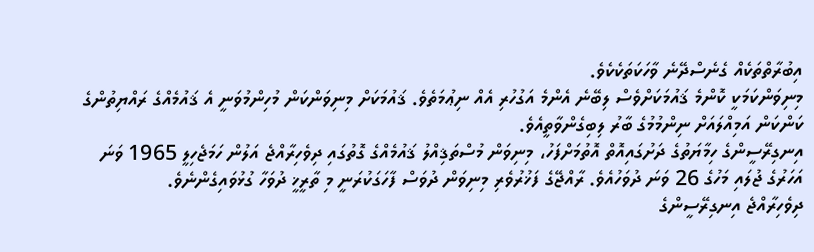އިބުރާތްތަކެއް ގެނެސްދޭނެ ވާހަކަތަކެކެވެ.
މިނިވަންކަމަކީ ކޮންމެ ޤައުމަކަށްވެސް ލިބޭނެ އެންމެ އަގުހުރި އެއް ނިޢުމަތެވެ. ޤައުމަކަށް މިނިވަންކަން މުހިންމުވަނީ އެ ޤައުމެއްގެ ރައްޔިތުންގެ ކަންކަން އަމިއްލައަށް ނިންމުމުގެ ބާރު ލިބިގެންވާތީއެވެ.
އިނގިރޭސީންގެ ހިމާޔަތުގެ ދަށުގައިއޮތް އޮތުމަށްފަހު، މިނިވަން މުސްތަޤިއްލު ޤައުމެއްގެ ގޮތުގައި ދިވެހިރާއްޖެ އަލުން ހަމަޖެހިލީ 1965 ވަނަ އަހަރުގެ ޖުލައި މަހުގެ 26 ވަނަ ދުވަހުއެވެ. ރާއްޖޭގެ ފަޚުރުވެރި މިނިވަން ދުވަސް ފާހަގަކުރަނީ މި ތާރީޚީ ދުވަހާ ގުޅުވައިގެންނެވެ.
ދިވެހިރާއްޖެ އިނގިރޭސީންގެ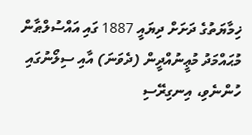ޚިމާޔަތުގެ ދަށަށް ދިޔައީ 1887 ގައި އައްސުލްޠާން މުޙައްމަދު މުޢީނުއްދީން (ދެވަނަ) އާއި ސިލޯނުގައި ހުންނެވި، އިނގިރޭސި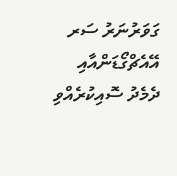ގަވަރުނަރު ސަރ އޭއެޗްގޯޑަންއާއި ދެމެދު ސޮއިކުރެއްވި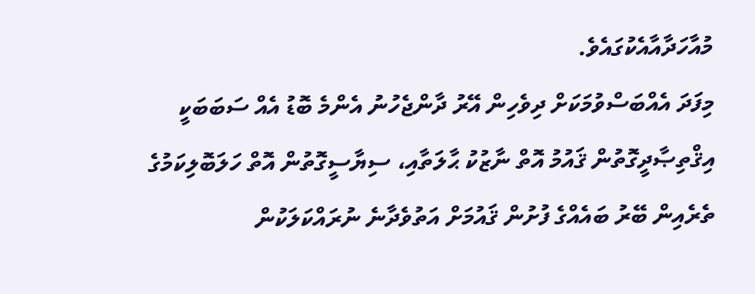މުއާހަދާއާއެކުގައެވެ.
މިފަދަ އެއްބަސްވުމަކަށް ދިވެހިން އޭރު ދާންޖެހުނު އެންމެ ބޮޑު އެއް ސަބަބަކީ އިޤްތިޞާދީގޮތުން ޤައުމު އޮތް ނާޒުކު ޙާލަތާއި، ސިޔާސީގޮތުން އޮތް ހަލަބޮލިކަމުގެ ތެރެއިން ބޭރު ބައެއްގެ ފުށުން ޤައުމަށް އަތުވެދާނެ ނުރައްކަލަކުން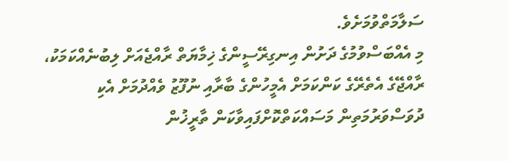ސަލާމަތްވުމަށެވެ.
މި އެއްބަސްވުމުގެ ދަށުން އިނގިރޭސީންގެ ޚިމާޔަތް ރާއްޖެއަށް ލިބުނެއްކަމަކު، ރާއްޖޭގެ އެތެރޭގެ ކަންކަމަށް އެމީހުންގެ ބާރާއި ނުފޫޒު ވެއްދުމަށް އެކި ދުވަސްވަރުމަތިން މަސައްކަތްކޮށްފައިވާކަން ތާރީޚުން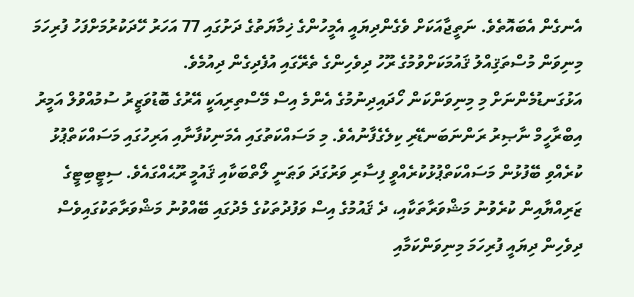އެނގެން އެބައޮތެވެ. ނަތީޖާއަކަށް ވެގެންދިޔައީ އެމީހުންގެ ޚިމާޔަތުގެ ދަށުގައި 77 އަހަރު ހޭދަކުރުމަށްފަހު ފުރިހަމަ މިނިވަން މުސްތަޤިއްލު ޤައުމަކަށްވުމުގެ ރޫހު ދިވެހިންގެ ތެރޭގައި އުފެދިގެން ދިއުމެވެ.
އަޅުގަނޑުމެންނަށް މި މިނިވަންކަން ހޯދައިދިނުމުގެ އެންމެ އިސް މޭސްތިރިއަކީ އޭރުގެ ބޮޑުވަޒީރު ސުމުއްވުލް އަމީރު އިބްރާހީމް ނާޞިރު ރަންނަބަނޑޭރި ކިލެގެފާނުއެވެ. މި މަސައްކަތުގައި އެމަނިކުފާނާއި އަރިހުގައި މަސައްކަތްޕުޅު ކުރެއްވި ބޭފުޅުން މަސައްކަތްޕުޅުކުރެއްވީ ފިސާރި ވަރުގަދަ ވަޠަނީ ލޯތްބަކާއި ޤައުމީ ރޫޙެއްގައެވެ. ސިޓީބިޓީގެ ޒަރިއްޔާއިން ކުރެވުނު މަޝްވަރާތަކާއި، ދެ ޤައުމުގެ އިސް ވަފުދުތަކުގެ މެދުގައި ބޭއްވުނު މަޝްވަރާތަކުގައިވެސް ދިވެހިން ދިޔައީ ފުރިހަމަ މިނިވަންކަމާއި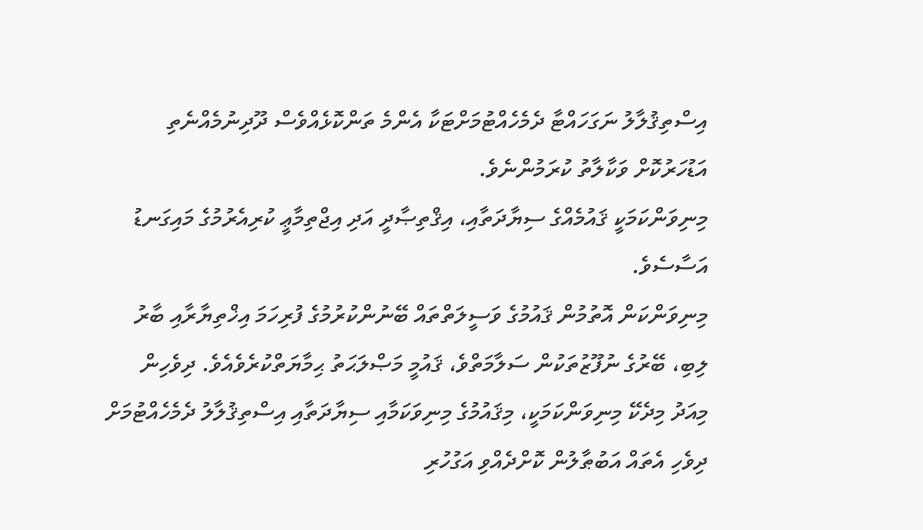އިސްތިޤުލާލު ނަގަހައްޓާ ދެމެހެއްޓުމަށްޓަކާ އެންމެ ތަންކޮޅެއްވެސް ދޫދިނުމެއްނެތި އަޑުހަރުކޮށް ވަކާލާތު ކުރަމުންނެވެ.
މިނިވަންކަމަކީ ޤައުމެއްގެ ސިޔާދަތާއި، އިޤްތިޞާދީ އަދި އިޖްތިމާޢީ ކުރިއެރުމުގެ މައިގަނޑު އަސާސެވެ.
މިނިވަންކަން އޮތުމުން ޤައުމުގެ ވަސީލަތްތައް ބޭނުންކުރުމުގެ ފުރިހަމަ އިޚްތިޔާރާއި ބާރު ލިބި، ބޭރުގެ ނުފޫޒުތަކުން ސަލާމަތްވެ، ޤައުމީ މަޞްލަޙަތު ޙިމާޔަތްކުރެވެއެވެ. ދިވެހިން މިއަދު މިދެކޭ މިނިވަންކަމަކީ، މިޤައުމުގެ މިނިވަކަމާއި ސިޔާދަތާއި އިސްތިޤުލާލު ދެމެހެއްޓުމަށް ދިވެހި އެތައް އަބުޠާލުން ކޮށްދެއްވި އަގުހުރި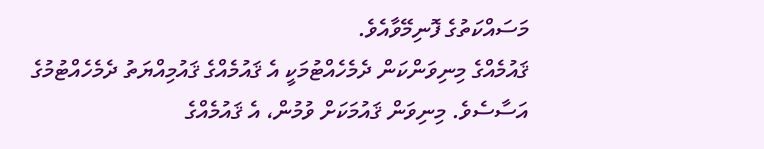މަސައްކަތުގެ ފޮނިމޭވާއެވެ.
ޤައުމެއްގެ މިނިވަންކަން ދެމެހެއްޓުމަކީ އެ ޤައުމެއްގެ ޤައުމިއްޔަތު ދެމެހެއްޓުމުގެ އަސާސެވެ. މިނިވަން ޤައުމަކަށް ވުމުން، އެ ޤައުމެއްގެ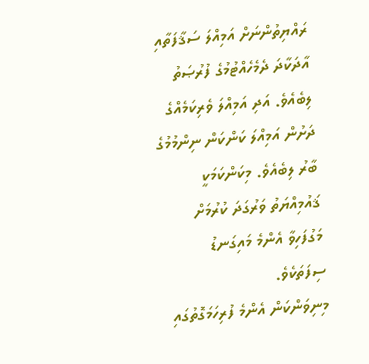ރައްޔިތުންނަށް އަމިއްލަ ސަޤާފަތާއި އާދަކާދަ ދެމެހެއްޓުމުގެ ފުރުޞަތު ލިބެއެވެ. އަދި އަމިއްލަ ވެރިކަމެއްގެ ދަށުން އަމިއްލަ ކަންކަން ނިންމުމުގެ ބާރު ލިބެއެވެ. މިކަންކަމަކީ ޤައުމިއްޔަތު ވަރުގަދަ ކުރުމަށް މަގުފަހިވާ އެންމެ މައިގަނޑު ސިފަތަކެވެ.
މިނިވަންކަން އެންމެ ފުރިހަމަގޮތުގައި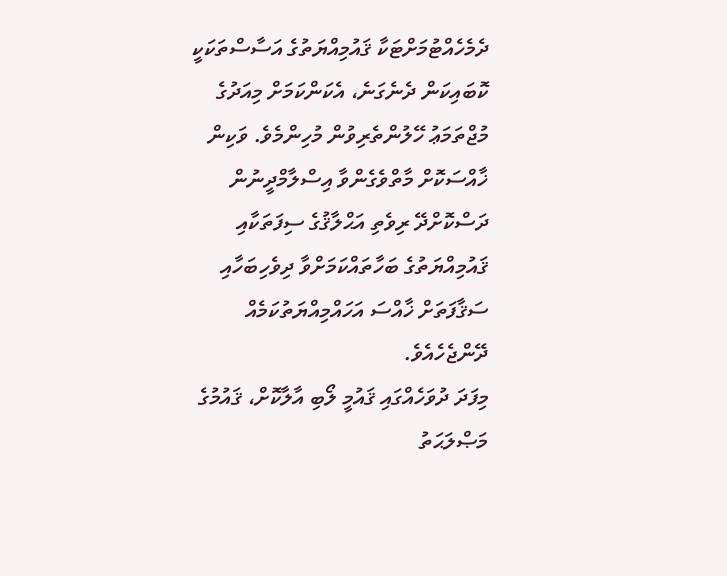ދެމެހެއްޓުމަށްޓަކާ ޤައުމިއްޔަތުގެ އަސާސްތަކަކީ ކޮބައިކަން ދެނެގަނެ، އެކަންކަމަށް މިއަދުގެ މުޖްތަމަޢު ހޭލުންތެރިވުން މުހިންމެވެ. ވަކިން ޚާއްސަކޮށް މާތްވެގެންވާ އިސްލާމްދީނުން ދަސްކޮށްދޭ ރިވެތި އަޙްލާޤުގެ ސިފަތަކާއި ޤައުމިއްޔަތުގެ ބަހާތައްކަމަށްވާ ދިވެހިބަހާއި ސަޤާފަތަށް ޚާއްސަ އަހައްމިއްޔަތުކަމެއް ދޭންޖެހެއެވެ.
މިފަދަ ދުވަހެއްގައި ޤައުމީ ލޯބި އާލާކޮށް، ޤައުމުގެ މަޞްލަޙަތު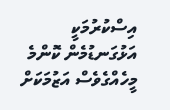އިސްކުރުމަކީ އަޅުގަނޑުމެން ކޮންމެ މީހެއްގެވެސް އަޒުމަކަށް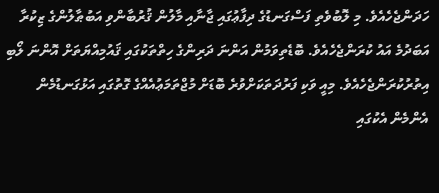ހަދަންޖެހެއެވެ. މި ލޮބުވެތި ފަސްގަނޑުގެ ދިފާޢުގައި ޖާނާއި މާލުން ޤުރުބާންވި އަބުޠާލުންގެ ޒިކުރާ އަބަދުމެ އައު ކުރަންޖެހެއެވެ. ބޮޑެތިވަމުން އަންނަ ދަރިންގެ ހިތްތަކުގައި ޤައުމިއްޔަތަށް އޮންނަ ލޯބި އިތުރުކުރަންޖެހެއެވެ. މިއީ ވަކި ފަރުދަތަކަށްވުރެ ބޮޑަށް މުޖްތަމަޢުއެއްގެ ގޮތުގައި އަޅުގަނޑުމެން އެންމެން އެކުގައި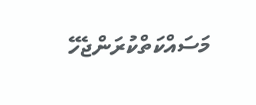މަސައްކަތްކުރަންޖެހޭ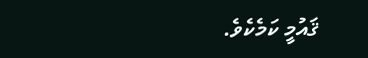ޤައުމީ ކަމެކެވެ.